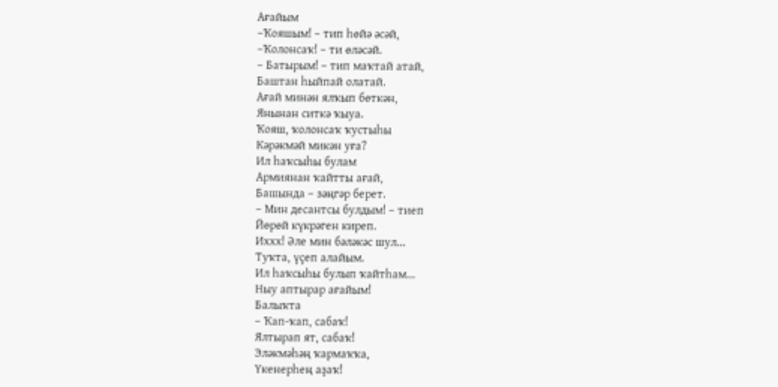Ағайым
–Ҡояшым! – тип һөйә әсәй,
–Ҡолонсаҡ! – ти өләсәй.
– Батырым! – тип маҡтай атай,
Баштан һыйпай олатай.
Ағай минән ялҡып бөткән,
Янынан ситкә ҡыуа.
Ҡояш, ҡолонсаҡ ҡустыһы
Кәрәкмәй микән уға?
Ил һаҡсыһы булам
Армиянан ҡайтты ағай,
Башында – зәңгәр берет.
– Мин десантсы булдым! – тиеп
Йөрөй күкрәген киреп.
Иххх! Әле мин бәләкәс шул...
Туҡта, үҫеп алайым.
Ил һаҡсыһы булып ҡайтһам...
Ныу аптырар ағайым!
Балыҡта
– Ҡап-ҡап, сабаҡ!
Ялтырап ят, сабаҡ!
Эләкмәһәң ҡармаҡҡа,
Үкенерһең аҙаҡ!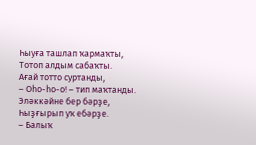Һыуға ташлап ҡармаҡты,
Тотоп алдым сабаҡты.
Ағай тотто суртанды,
– Оһо-һо-о! – тип маҡтанды.
Эләккәйне бер бәрҙе,
Һыҙғырып уҡ ебәрҙе.
– Балыҡ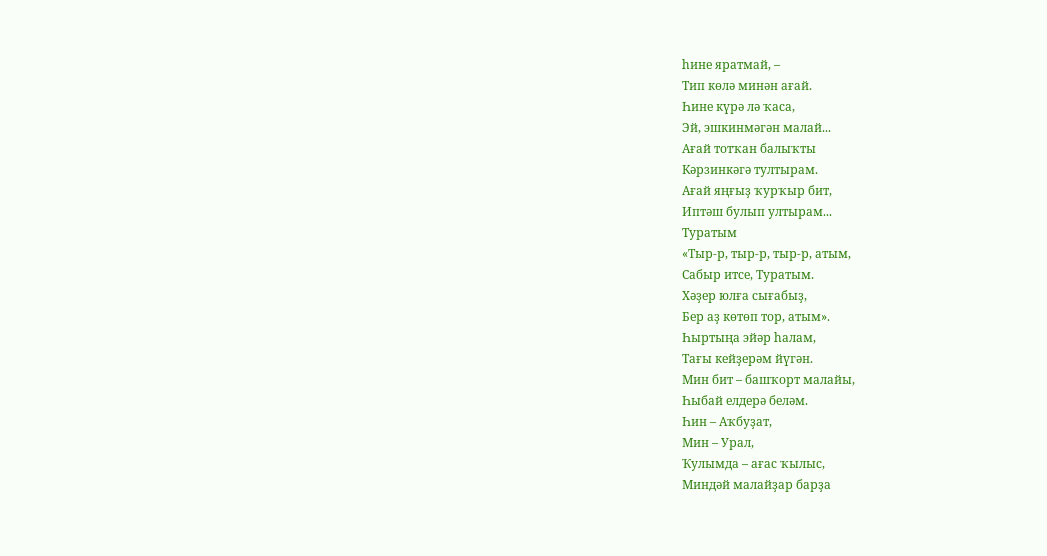һине яратмай, –
Тип көлә минән ағай.
Һине күрә лә ҡаса,
Эй, эшкинмәгән малай...
Ағай тотҡан балыҡты
Кәрзинкәгә тултырам.
Ағай яңғыҙ ҡурҡыр бит,
Иптәш булып ултырам...
Туратым
«Тыр-р, тыр-р, тыр-р, атым,
Сабыр итсе, Туратым.
Хәҙер юлға сығабыҙ,
Бер аҙ көтөп тор, атым».
Һыртыңа эйәр һалам,
Тағы кейҙерәм йүгән.
Мин бит – башҡорт малайы,
Һыбай елдерә беләм.
Һин – Аҡбуҙат,
Мин – Урал,
Ҡулымда – ағас ҡылыс,
Миндәй малайҙар барҙа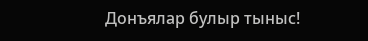Донъялар булыр тыныс!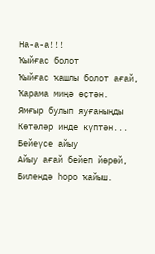На-а-а!!!
Ҡыйғас болот
Ҡыйғас ҡашлы болот ағай,
Ҡарама миңә өҫтән.
Ямғыр булып яуғаныңды
Көтәләр инде күптән...
Бейеүсе айыу
Айыу ағай бейеп йөрөй,
Билендә һоро ҡайыш.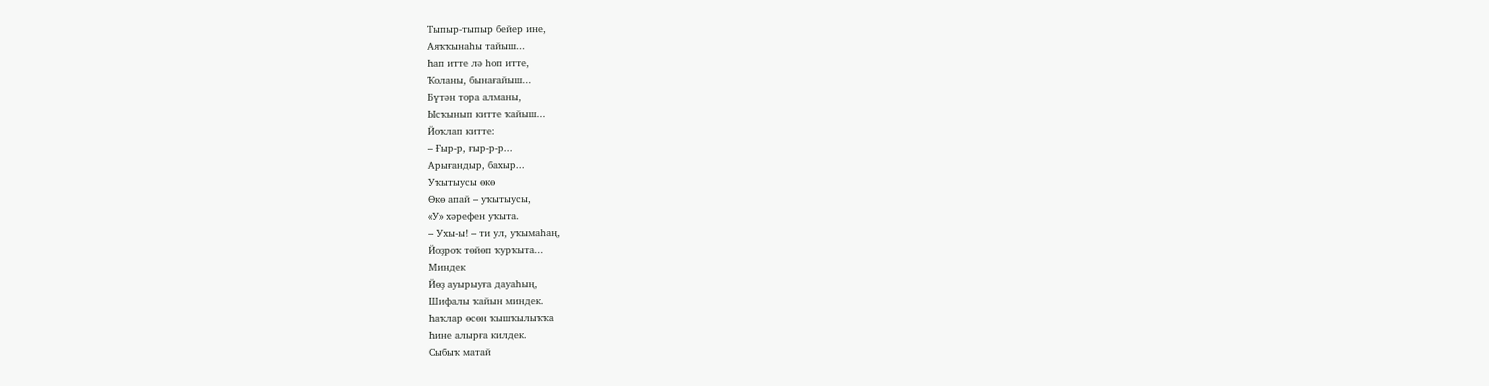Тыпыр-тыпыр бейер ине,
Аяҡҡынаһы тайыш...
Һап итте лә һоп итте,
Ҡоланы, бынағайыш...
Бүтән тора алманы,
Ысҡынып китте ҡайыш...
Йоҡлап китте:
– Ғыр-р, ғыр-р-р...
Арығандыр, бахыр...
Уҡытыусы өкө
Өкө апай – уҡытыусы,
«У» хәрефен уҡыта.
– Ухы-ы! – ти ул, уҡымаһаң,
Йоҙроҡ төйөп ҡурҡыта...
Миндек
Йөҙ ауырыуға дауаһың,
Шифалы ҡайын миндек.
Һаҡлар өсөн ҡышҡылыҡҡа
Һине алырға килдек.
Сыбыҡ матай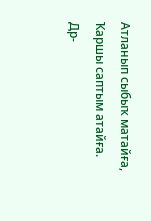Атланып сыбыҡ матайға,
Ҡаршы саптым атайға.
Др-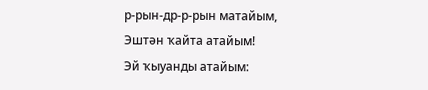р-рын-др-р-рын матайым,
Эштән ҡайта атайым!
Эй ҡыуанды атайым: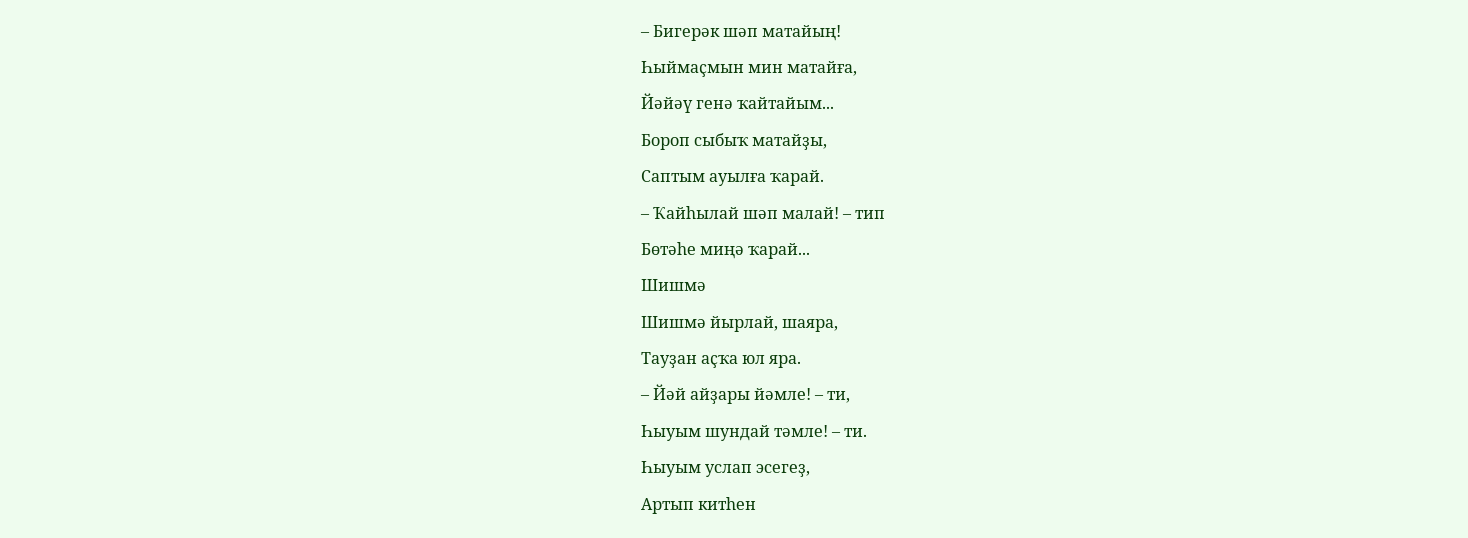– Бигерәк шәп матайың!
Һыймаҫмын мин матайға,
Йәйәү генә ҡайтайым...
Бороп сыбыҡ матайҙы,
Саптым ауылға ҡарай.
– Ҡайһылай шәп малай! – тип
Бөтәһе миңә ҡарай...
Шишмә
Шишмә йырлай, шаяра,
Тауҙан аҫҡа юл яра.
– Йәй айҙары йәмле! – ти,
Һыуым шундай тәмле! – ти.
Һыуым услап эсегеҙ,
Артып китһен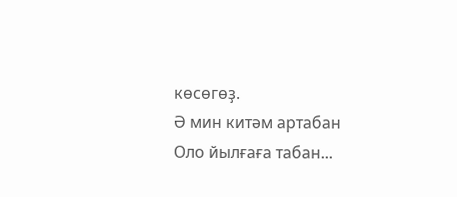көсөгөҙ.
Ә мин китәм артабан
Оло йылғаға табан...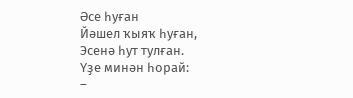Әсе һуған
Йәшел ҡыяҡ һуған,
Эсенә һут тулған.
Үҙе минән һорай:
–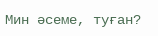Мин әсеме, туған?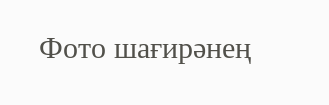Фото шағирәнең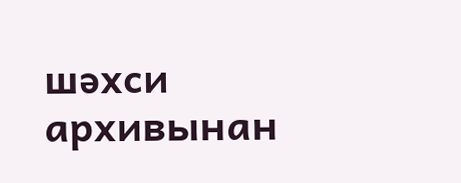шәхси архивынан